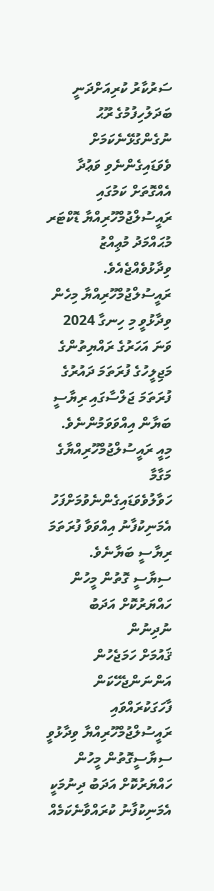ސަރުކާރު ކުރިއަށްދަނީ ބަދަލުހިފުމުގެ ރޫޙު ނުގެންގުޅޭނެކަމަށް ވެވަޑައިގެންނެވި ވަޢުދާ އެއްގޮތަށް ކަމުގައި ރައީސުލްޖުމްހޫރިއްޔާ ޑޮކްޓަރ މުޙައްމަދު މުޢިއްޒު ވިދާޅުވެއްޖެއެވެ.
ރައީސުލްޖުމްހޫރިއްޔާ މިހެން ވިދާޅުވީ މި ހިނގާ 2024 ވަނަ އަހަރުގެ ރައްޔިތުންގެ މަޖިލީހުގެ ފުރަތަމަ ދައުރުގެ ފުރަތަމަ ޖަލްސާގައި ރިޔާސީ ބަޔާން އިއްވަވަމުންނެވެ. މިއީ ރައީސުލްޖުމްހޫރިއްޔާގެ މަގާމާ ހަވާލުވެވަޑައިގެންނެވުމަށްފަހު އެމަނިކުފާނު އިއްވަވާ ފުރަތަމަ ރިޔާސީ ބަޔާނެވެ.
ސިޔާސީ ގޮތުން މީހުން ހައްޔަރުކޮށް އަދަބު ނުދިނުން
ޤައުމަށް ހަމަޖެހުން އަންނަންޖެހޭކަން ފާހަގަކުރައްވައި ރައީސުލްޖުމްހޫރިއްޔާ ވިދާޅުވީ ސިޔާސީގޮތުން މީހުން ހައްޔަރުކޮށް އަދަބު ދިނުމަކީ އެމަނިކުފާނު ކުރައްވާނެކަމެއް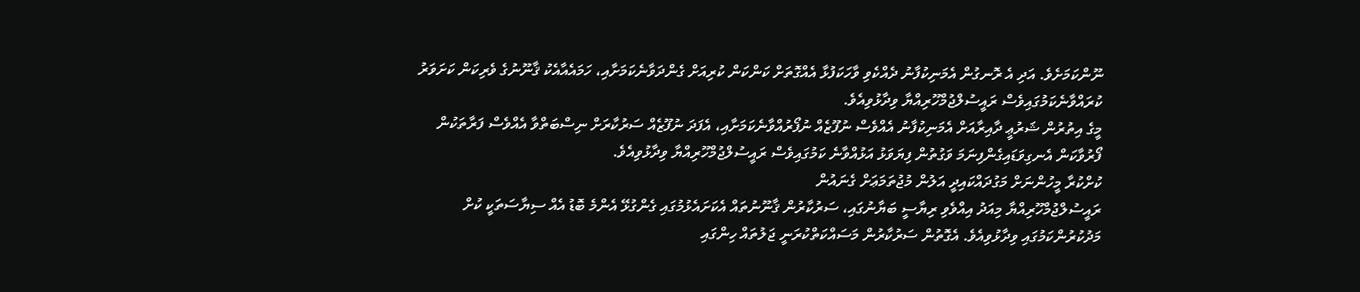ނޫންކަމަށެވެ. އަދި އެ ރޮނގުން އެމަނިކުފާނު ދެއްކެވި ވާހަކަފުޅާ އެއްގޮތަށް ކަންކަން ކުރިއަށް ގެންދަވާނެކަމަށާއި، ހަމައެއާއެކު ޤާނޫނުގެ ވެރިކަން ކަށަވަރު ކުރައްވާނެކަމުގައިވެސް ރައީސުލްޖުމްހޫރިއްޔާ ވިދާޅުވިއެވެ.
މީގެ އިތުރުން ޝަރުޢީ ދާއިރާއަށް އެމަނިކުފާނު އެއްވެސް ނުފޫޒެއް ނުފޯރުއްވާނެކަމަށާއި، އެފަދަ ނުފޫޒެއް ސަރުކާރަށް ނިސްބަތްވާ އެއްވެސް ފަރާތަކުން ފޯރުވާކަން އެނގިވަޑައިގެންފިނަމަ ވަގުތުން ފިޔަވަޅު އަޅުއްވާނެ ކަމުގައިވެސް ރައީސުލްޖުމްހޫރިއްޔާ ވިދާޅުވިއެވެ.
ކުށްކުރާ މީހުންނަށް މަގުދައްކައިދީ އަލުން މުޖުތަމަޢަށް ގެނައުން
ރައީސުލްޖުމްހޫރިއްޔާ މިއަދު އިއްވެވި ރިޔާސީ ބަޔާނުގައި، ސަރުކާރުން ޤާނޫނުތައް އެކަށައެޅުމުގައި ގެންގުޅޭ އެންމެ ބޮޑު އެއް ސިޔާސަތަކީ ކުށް މަދުކުރުންކަމުގައި ވިދާޅުވިއެވެ. އެގޮތުން ސަރުކާރުން މަސައްކަތްކުރަނީ ޖަލުތައް ހިންގައި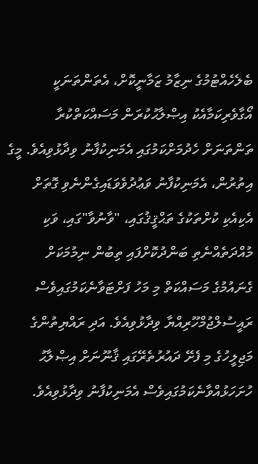ބެލެހެއްޓުމުގެ ނިޒާމު ޒަމާނީކޮށް، އެތަންތަނަކީ އޯގާވެރިކަމާއެކު އިޞްލާޙުކުރަން މަސައްކަތްކުރާ ތަންތަނަށް ހެދުމަށްކަމުގައި އެމަނިކުފާނު ވިދާޅުވިއެވެ. މީގެ އިތުރުން، އެމަނިކުފާނު ވަޢުދުވެވަޑައިގެންނެވި ގޮތަށް އެކިއެކި ކުށްތަކުގެ ތަޙްޤީޤުގައި، "ވާނުވާ"ގައި، ވަކި މުއްދަތެއްނެތި ބަންދުކޮށްފައި ތިބުން ނިމުމަކަށް ގެނައުމުގެ މަސައްކަތް މި މަހު ފަށްޓަވާނެކަމުގައިވެސް ރައީސުލްޖުމްހޫރިއްޔާ ވިދާޅުވިއެވެ. އަދި ރައްޔިތުންގެ މަޖިލީހުގެ މި ފެށޭ ދައުރުތެރޭގައި ޤާނޫނަށް އިޞްލާޙު ހުށަހަޅުއްވާނެކަމުގައިވެސް އެމަނިކުފާނު ވިދާޅުވިއެވެ.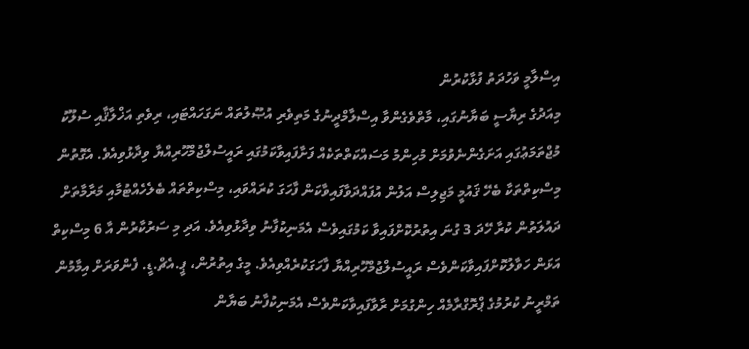އިސްލާމީ ވަހުދަތު ފުޅާކުރުން
މިއަދުގެ ރިޔާސީ ބަޔާނުގައި، މާތްވެގެންވާ އިސްލާމްދީނުގެ މަތިވެރި އުޞޫލުތައް ނަގަހައްޓައި، ރިވެތި އަޚްލާޤާއި ސުލޫކު މުޖްތަމަޢުގައި އަށަގެންނެވުމަށް މުހިންމު މަސައްކަތްތަކެއް ފަށާފައިވާކަމުގައި ރައީސުލްޖުމްހޫރިއްޔާ ވިދާޅުވިއެވެ. އެގޮތުން މިސްކިތްތަކާ ބެހޭ ޤައުމީ މަޖިލިސް އަލުން އުފައްދަވާފައިވާކަން ފާހަގަ ކުރައްވައި، މިސްކިތްތައް ބެލެހެއްޓުމާއި މަރާމާތަށް ދައުލަތުން ކުރާ ހޭދަ 3 ގުނަ އިތުރުކޮށްފައިވާ ކަމުގައިވެސް އެމަނިކުފާނު ވިދާޅުވިއެވެ. އަދި މި ސަރުކާރުން އާ 6 މިސްކިތް އަޅަން ހަވާލުކޮށްފައިވާކަންވެސް ރައީސުލްޖުމްހޫރިއްޔާ ފާހަގަކުރެއްވިއެވެ. މީގެ އިތުރުން، ޕީ.އެޗް.ޑީ. ފެންވަރަށް އިމާމުން ތަމްރީނު ކުރުމުގެ ޕްރޮގްރާމެއް ހިންގުމަށް ރާވާފައިވާކަންވެސް އެމަނިކުފާނު ބަޔާން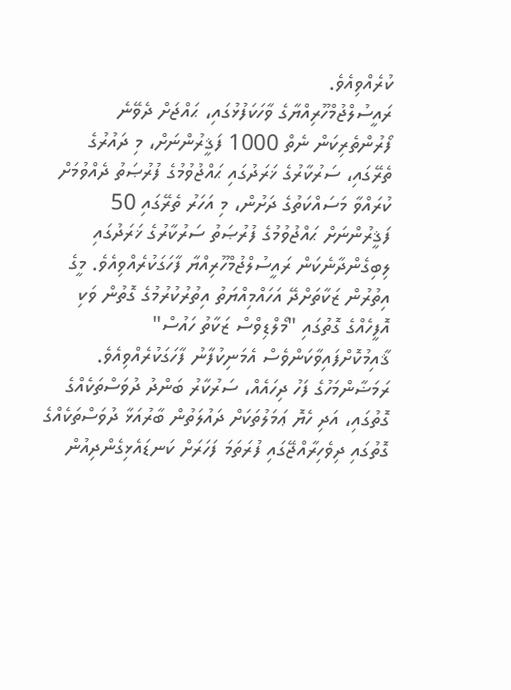ކުރެއްވިއެވެ.
ރައީސުލްޖުމްހޫރިއްޔާގެ ވާހަކަފުޅުގައި، ޙައްޖަށް ދެވޭނެ ފޯރުންތެރިކަން ނެތް 1000 ފަޤީރުންނަށް، މި ދައުރުގެ ތެރޭގައި، ސަރުކާރުގެ ޚަރަދުގައި ޙައްޖުވުމުގެ ފުރުޞަތު ދެއްވުމަށް ކުރައްވާ މަސައްކަތުގެ ދަށުން، މި އަހަރު ތެރޭގައި 50 ފަޤީރުންނަށް ޙައްޖުވުމުގެ ފުރުޞަތު ސަރުކާރުގެ ޚަރަދުގައި ލިބިގެންދާނެކަން ރައީސުލްޖުމްހޫރިއްޔާ ފާހަގަކުރެއްވިއެވެ. މީގެ އިތުރުން ޒަކާތަށްދޭ އަހައްމިއްޔަތު އިތުރުކުރުމުގެ ގޮތުން ވަކި އޮފީހެއްގެ ގޮތުގައި "މޯލްޑިވްސް ޒަކާތު ހައުސް" ޤާއިމުކޮށްފައިވާކަންވެސް އެމަނިކުފާނު ފާހަގަކުރެއްވިއެވެ.
ރަމަޟާންމަހުގެ ފަހު ދިހައެއް، ސަރުކާރު ބަންދު ދުވަސްތަކެއްގެ ގޮތުގައި، އަދި ހެޔޮ ޢަމަލުތަކަށް ދައުލަތުން ބާރުއަޅާ ދުވަސްތަކެއްގެ ގޮތުގައި ދިވެހިރާއްޖޭގައި ފުރަތަމަ ފަހަރަށް ކަނޑައެޅިގެންދިއުން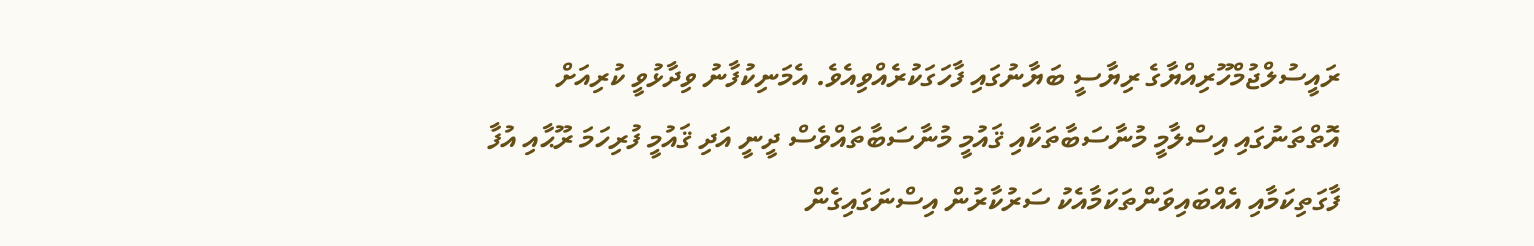ރައީސުލްޖުމްހޫރިއްޔާގެ ރިޔާސީ ބަޔާނުގައި ފާހަގަކުރެއްވިއެވެ. އެމަނިކުފާނު ވިދާޅުވީ ކުރިއަށް އޮތްތަނުގައި އިސްލާމީ މުނާސަބާތަކާއި ޤައުމީ މުނާސަބާތައްވެސް ދީނީ އަދި ޤައުމީ ފުރިހަމަ ރޫޙާއި އުފާ ފާގަތިކަމާއި އެއްބައިވަންތަކަމާއެކު ސަރުކާރުން އިސްނަގައިގެން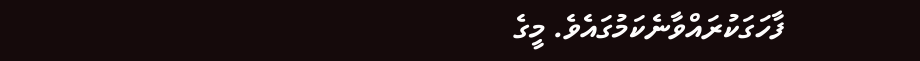ފާހަގަކުރައްވާނެކަމުގައެވެ. މީގެ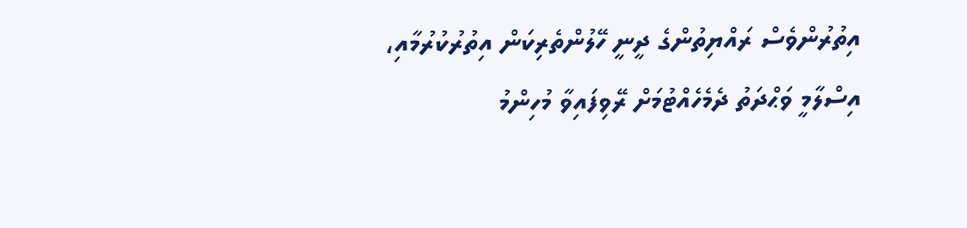އިތުރުންވެސް ރައްޔިތުންގެ ދީނީ ހޭލުންތެރިކަން އިތުރުކުރުމާއި، އިސްލާމީ ވަޙްދަތު ދެމެހެއްޓުމަށް ރޭވިފައިވާ މުހިންމު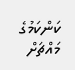ކަންކަމުގެ މައްޗަށް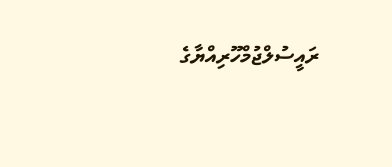ރައީސުލްޖުމްހޫރިއްޔާގެ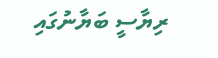ރިޔާސީ ބަޔާނުގައި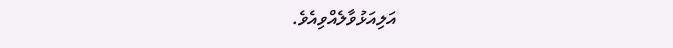އަލިއަޅުވާލެއްވިއެވެ.